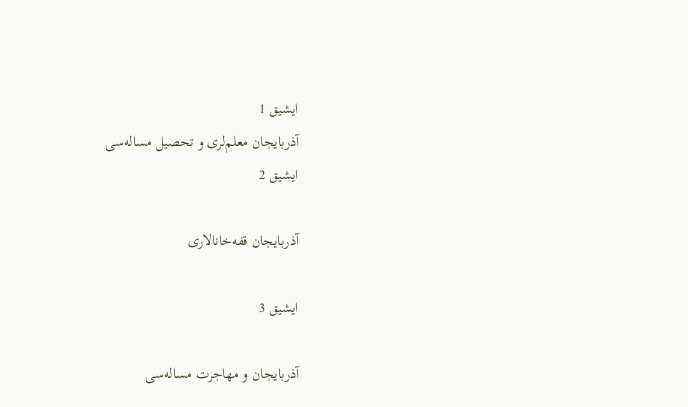ایشیق 1
آذربایجان معلم‌لری و تحصیل مساله‌سی
ایشیق 2

آذربایجان قفه‌خانالاری

ایشیق 3

آذربایجان و مهاجرت مساله‌سی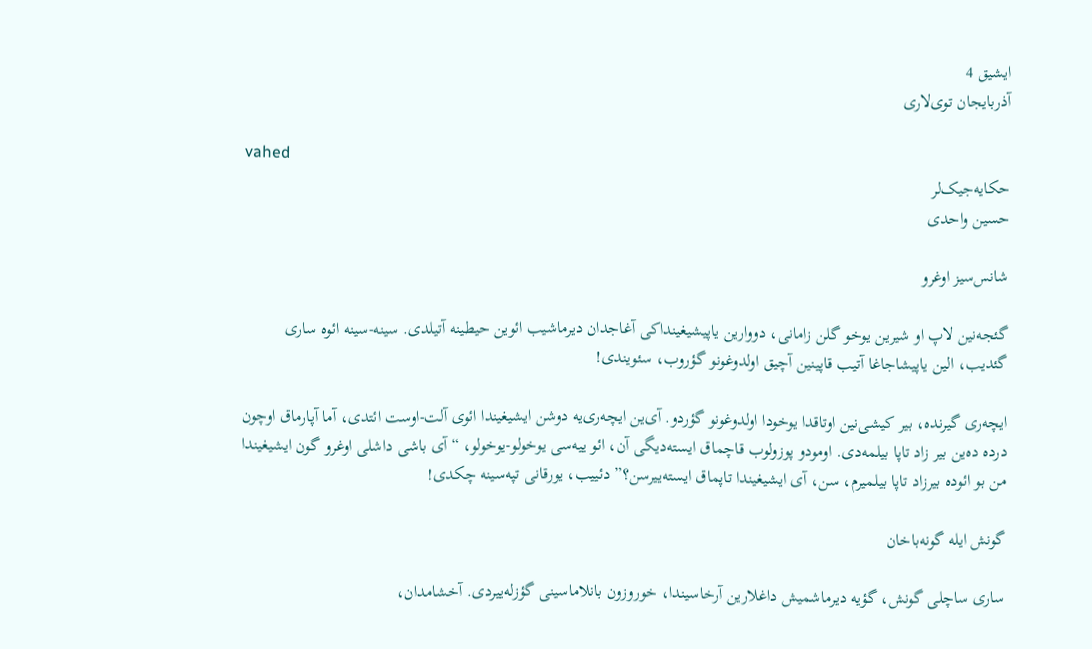ایشیق 4
آذربایجان توی‌لاری

vahed
حکایه‌جیک‌لر
حسين واحدی

شانس‌سيز اوغرو

گئجه‌نين لاپ او شيرين يوخو گلن زامانی، دووارين ياپيشيغينداكی آغاجدان ديرماشيب ائوين حيطينه آتيلدی. سينه-سينه ائوه ساری گئديب، الين ياپيشاجاغا آتيب قاپينين آچيق اولدوغونو گؤروب، سئويندی!

ايچه‌ری گيرنده، بير كيشی‌نين اوتاقدا يوخودا اولدوغونو گؤردو. آی‌ين ايچه‌ری‌يه دوشن ايشيغيندا ائوی آلت-اوست ائتدی، آما آپارماق اوچون درده ده‌ين بير زاد تاپا بيلمه‌دی. اومودو پوزولوب قاچماق ايسته‌ديگی آن، ائو ييه‌سی يوخولو-يوخولو، “آی باشی داشلی اوغرو گون ايشيغيندا من بو ائوده بيرزاد تاپا بيلميرم، سن، آی ايشيغيندا تاپماق ايسته‌ييرسن؟” دئييب، يورقانی تپه‌سينه چكدی!

گونش ايله گونه‌باخان

ساری ساچلی گونش، گؤيه ديرماشميش داغلارين آرخاسيندا، خوروزون بانلاماسينی گؤزله‌ييردی. آخشامدان،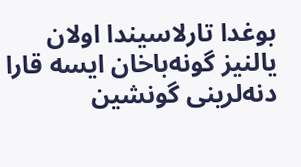بوغدا تارلاسيندا اولان يالنيز گونه‌باخان ايسه قارا دنه‌لرينی گونشين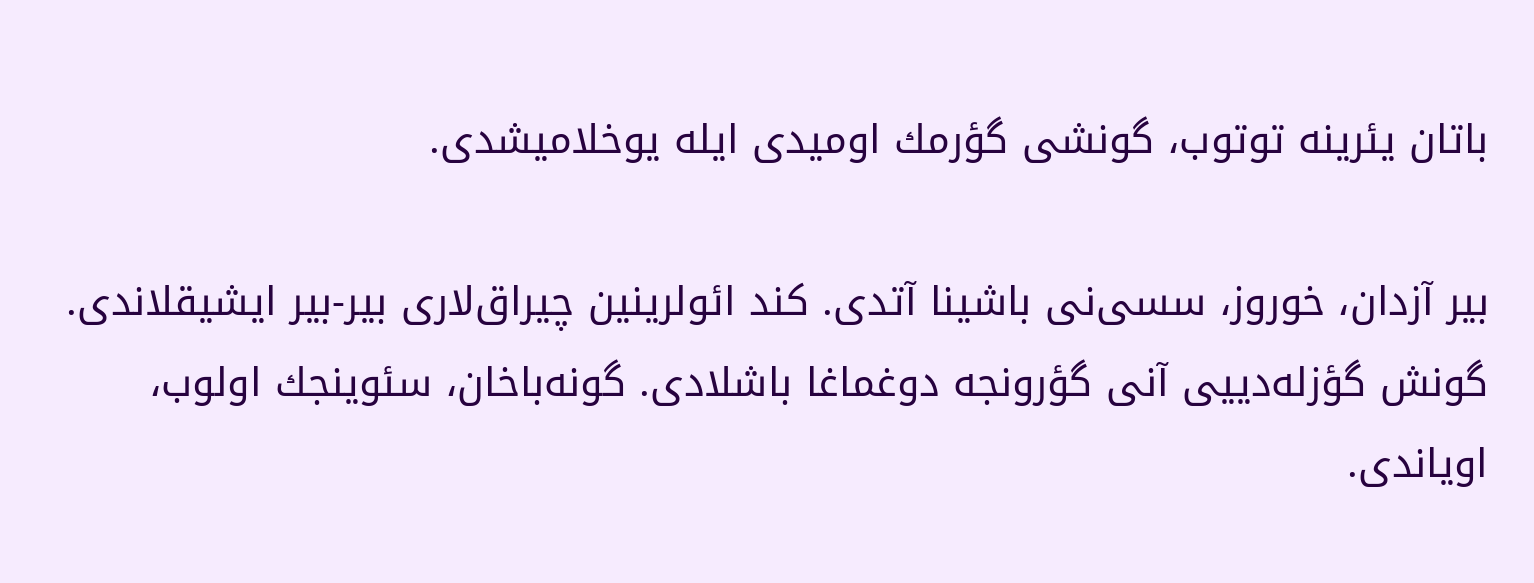باتان يئرينه توتوب، گونشی گؤرمك اوميدی ايله يوخلاميشدی.

بير آزدان، خوروز، سسی‌نی باشينا آتدی. كند ائولرينين چيراق‌لاری بير-بير ايشيقلاندی. گونش گؤزله‌دييی آنی گؤرونجه دوغماغا باشلادی. گونه‌باخان، سئوينجك اولوب، اوياندی.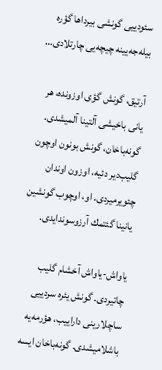سئودييی گونشی بيرداها گؤره بيله‌جه‌يينه چيچه‌يی چارتلادی…

آرتيق، گونش گؤی اوزونده، هر يانی باخيشی آلتينا آلميشدی. گونه‌باخان، گونش بونون اوچون گليب‌دير دئيه، اوزون اوندان چئويرميردی. او، اوچوب گونشين يانينا گئتمك آرزوسوندايدی.

ياواش-ياواش آخشام گليب چاتيردی. گونش يئره سردييی ساچلارينی داراييب، هؤرمه‌يه باشلاميشدی. گونه‌باخان ايسه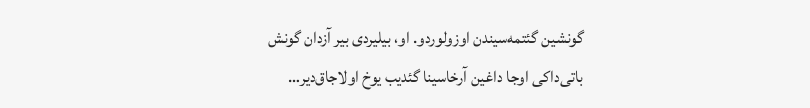گونشين گئتمه‌سيندن اوزولوردو. او، بيليردی بير آزدان گونش باتی‌داكی اوجا داغين آرخاسينا گئديب يوخ اولاجاق‌دير…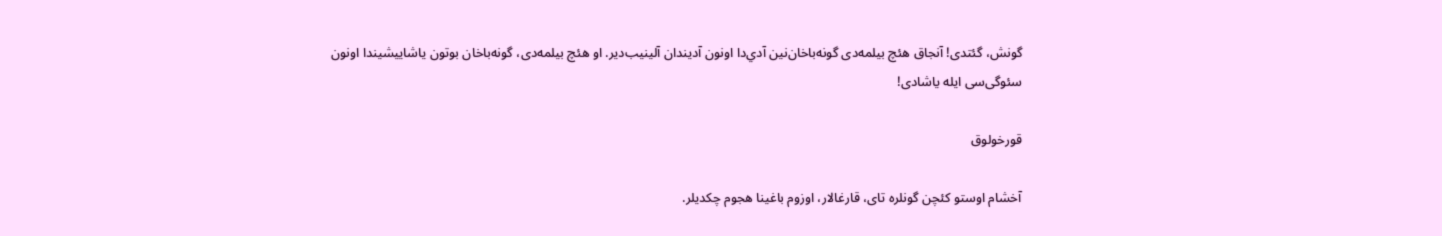گونش، گئتدی! آنجاق هئچ بيلمه‌دی گونه‌باخان‌نين آدي‌دا اونون آديندان آلينيب‌دير. او هئچ بيلمه‌دی، گونه‌باخان بوتون ياشاييشيندا اونون سئوگی‌سی ايله ياشادی!

قورخولوق

آخشام اوستو كئچن گونلره تای، قارغالار، اوزوم باغينا هجوم چكديلر.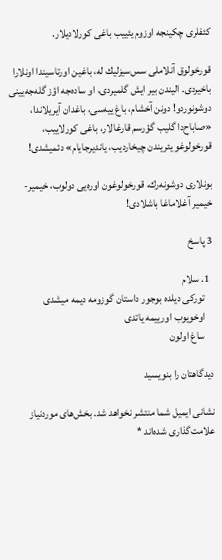كئفلری چكينجه اوزوم يئييب باغی كورلاديلار.

قورخولوق آنلاملی سس‌سيزليك له، باغين اورتاسيندا اونلارا باخيردی. اليندن بير ايش گلميردی، او ساده‌جه اؤز گله‌جه‌يينی دوشونوردو! دونن آخشام، باغ ييه‌سی، باغدان آيريلاندا، «صاباح‌دا گليب گؤرسم قارغالار، باغی كورلاييب، قورخولوغو يئريندن چيخارديب، يانديرجايام» دئميشدی!

بونلاری دوشونه‌رك، قورخولوغون اوره‌يی دولوب، خيمير-خيمير آغلاماغا باشلادی!

3 پاسخ

  1. سلام
    تورکی دیلده بوجور داستان گوزومه دیمه میشدی
    اوخویوب اورییمه یاتدی
    ساغ اولون

دیدگاهتان را بنویسید

نشانی ایمیل شما منتشر نخواهد شد. بخش‌های موردنیاز علامت‌گذاری شده‌اند *